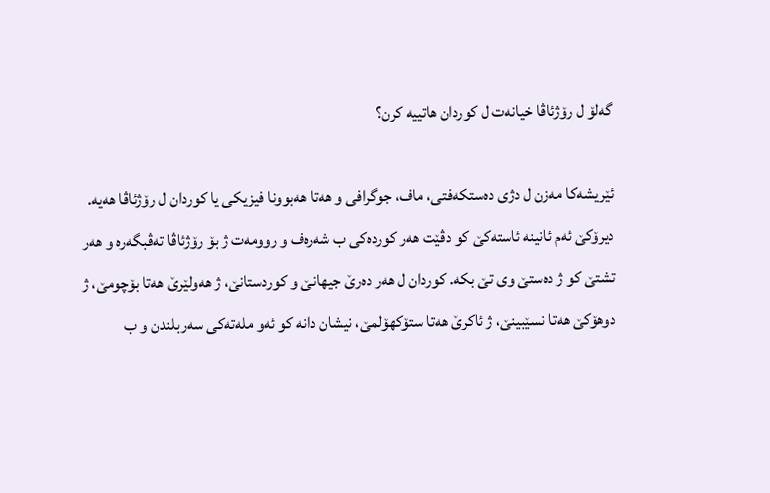گەلۆ ل رۆژئاڤا خیانەت ل کوردان ھاتییە کرن؟

ئێریشەکا مەزن ل دژی دەستکەفتی، ماف، جوگرافی و ھەتا ھەبوونا فیزیکی یا کوردان ل رۆژئاڤا ھەیە. دیرۆکێ ئەم ئانینە ئاستەکێ کو دڤێت ھەر کوردەکی ب شەرەف و روومەت ژ بۆ رۆژئاڤا تەڤبگەرە و ھەر تشتێ کو ژ دەستێ وی تێ بکە. کوردان ل ھەر دەرێ جیھانێ و کوردستانێ، ژ ھەولێرێ ھەتا بۆچومێ، ژ دوھۆکێ ھەتا نسێبینێ، ژ ئاکرێ ھەتا ستۆکھۆلمێ، نیشان دانە کو ئەو ملەتەکی سەربلندن و ب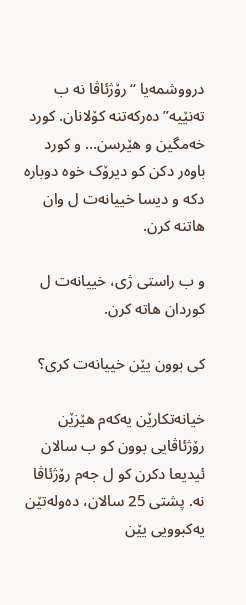درووشمەیا “رۆژئاڤا نە ب تەنێیە” دەرکەتنە کۆلانان. کورد خەمگین و ھێرسن… و کورد باوەر دکن کو دیرۆک خوە دوبارە دکە و دیسا خییانەت ل وان ھاتنە کرن.

و ب راستی ژی، خییانەت ل کوردان ھاتە کرن.

کی بوون یێن خییانەت کری؟

خیانەتکارێن یەکەم ھێزێن رۆژئاڤایی بوون کو ب سالان ئیدیعا دکرن کو ل جەم رۆژئاڤا نە. پشتی 25 سالان، دەولەتێن یەکبوویی یێن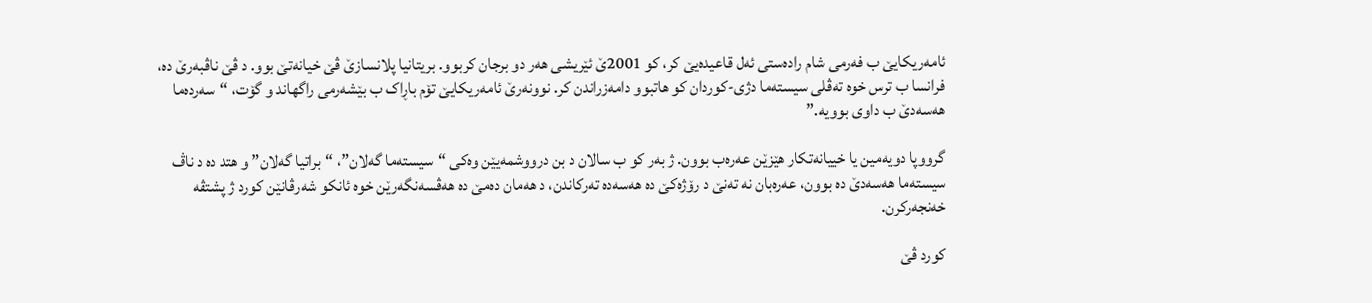ئامەریکایێ ب فەرمی شام رادەستی ئەل قاعیدەیێ کر، کو 2001ێ ئێریشی ھەر دو برجان کربوو. بریتانیا پلانسازێ ڤێ خیانەتێ بوو. د ڤێ ناڤبەرێ دە، فرانسا ب ترس خوە تەڤلی سیستەما دژی-کوردان کو ھاتبوو دامەزراندن کر. نوونەرێ ئامەریکایێ تۆم باڕاک ب بێشەرمی راگھاند و گۆت، “سەردەما ھەسەدێ ب داوی بوویە.”

گرووپا دویەمین یا خییانەتکار ھێزێن عەرەب بوون. ژ بەر کو ب سالان د بن درووشمەیێن وەکی “سیستەما گەلان”، “براتیا گەلان” و ھتد دە د ناڤ سیستەما ھەسەدێ دە بوون، عەرەبان نە تەنێ د رۆژەکێ دە ھەسەدە تەرکاندن، د ھەمان دەمێ دە ھەڤسەنگەرێن خوە ئانکو شەرڤانێن کورد ژ پشتڤە خەنجەرکرن.

کورد ڤێ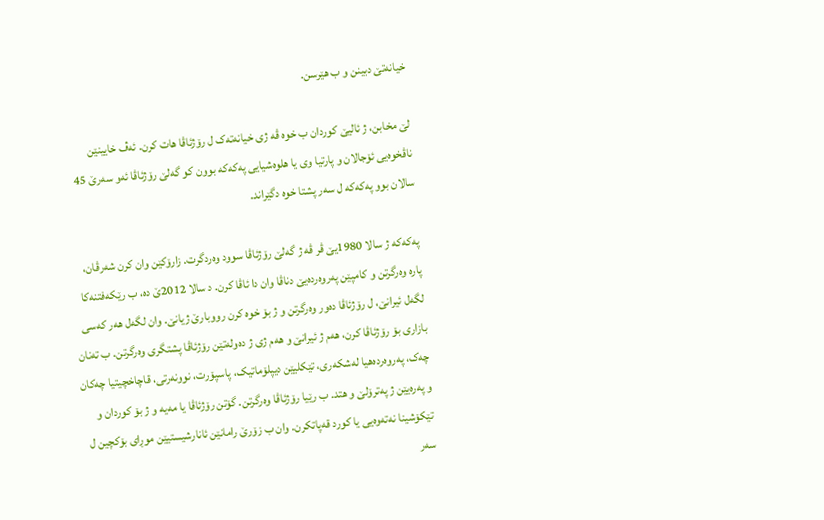خیانەتێ دبینن و ب ھێرسن.

لێ مخابن، ژ ئالیێ کوردان ب خوە ڤە ژی خیانەتەک ل رۆژئاڤا ھات کرن. ئەڤ خایینێن ناڤخوەیی ئۆجالان و پارتیا وی یا ھلوەشیایی پەکەکە بوون کو گەلێ رۆژئاڤا ئەو سەرێ 45 سالان بوو پەکەکە ل سەر پشتا خوە دگێراند.

پەکەکە ژ سالا 1980یێ ڤر ڤە ژ گەلێ رۆژئاڤا سوود وەردگرت. زارۆکێن وان کرن شەرڤان، پارە وەرگرتن و کامپێن پەروەردەیێ دناڤا وان دا ئاڤا کرن. د سالا 2012ێ دە، ب رێکەفتنەکا لگەل ئیرانێ، ل رۆژئاڤا دەور وەرگرتن و ژ بۆ خوە کرن رووبارێ ژیانێ. وان لگەل ھەر کەسی بازاری بۆ رۆژئاڤا کرن، ھەم ژ ئیرانێ و ھەم ژی ژ دەولەتێن رۆژئاڤا پشتگری وەرگرتن. ب تەنان چەک، پەروەردەھیا لەشکەری، تێکلیێن دیپلۆماتیک، پاسپۆرت، نوونەرتی، قاچاخچیتیا چەکان و پەرەیێن ژ پەترۆلێ و ھتد. ب رێیا رۆژئاڤا وەرگرتن. گۆتن رۆژئاڤا یا مەیە و ژ بۆ کوردان و تێکۆشینا نەتەوەیی یا کورد قەپاتکرن. وان ب زۆرێ رامانێن ئانارشیستیێن موڕای بۆکچین ل سەر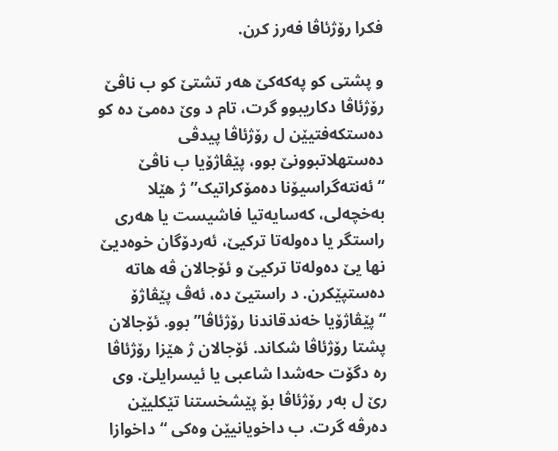فکرا رۆژئاڤا فەرز کرن.

و پشتی کو پەکەکێ ھەر تشتێ کو ب ناڤێ رۆژئاڤا دکاریبوو گرت، تام د وێ دەمێ دە کو دەستکەفتیێن ل رۆژئاڤا پیدڤی دەستھلاتبوونێ بوو، پێڤاژۆیا ب ناڤێ “ئەنتەگراسیۆنا دەمۆکراتیک” ژ ھێلا بەخچەلی، کەسایەتیا فاشیست یا ھەری راستگر یا دەولەتا ترکیێ، ئەردۆگان خوەدیێ نھا یێ دەولەتا ترکیێ و ئۆجالان ڤە ھاتە دەستپێکرن. د راستیێ دە، ئەڤ پێڤاژۆ “پێڤاژۆیا خەندقاندنا رۆژئاڤا” بوو. ئۆجالان پشتا رۆژئاڤا شکاند. ئۆجالان ژ ھێزا رۆژئاڤا رە دگۆت حەشدا شاعبی یا ئیسرایلێ. وی رێ ل بەر رۆژئاڤا بۆ پێشخستنا تێکلیێن دەرڤە گرت. ب داخویانیێن وەکی “داخوازا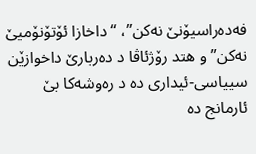فەدەراسیۆنێ نەکن”، “داخازا ئۆتۆنۆمیێ نەکن” و ھتد رۆژئاڤا د دەربارێ داخوازێن سییاسی-ئیداری دە د رەوشەکا بێ ئارمانج دە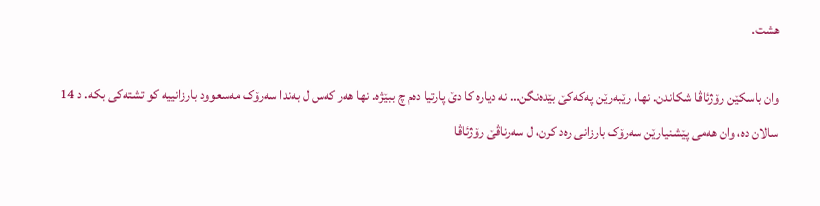ھشت.

وان باسکێن رۆژئاڤا شکاندن. نھا، رێبەرێن پەکەکێ بێدەنگن… نە دیارە کا دێ پارتیا دەم چ ببێژە. نھا ھەر کەس ل بەندا سەرۆک مەسعوود بارزانییە کو تشتەکی بکە. د 14 سالان دە، وان ھەمی پێشنیارێن سەرۆک بارزانی رەد کرن، ل سەرناڤێ رۆژئاڤا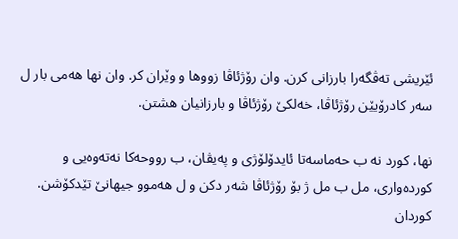ئێریشی تەڤگەرا بارزانی کرن. وان رۆژئاڤا زووھا و وێران کر. وان نھا ھەمی بار ل سەر کادرۆیێن رۆژئاڤا، خەلکێ رۆژئاڤا و بارزانیان ھشتن.

نھا، کورد نە ب حەماسەتا ئایدۆلۆژی و پەیڤان، ب رووحەکا نەتەوەیی و کوردەواری، مل ب مل ژ بۆ رۆژئاڤا شەر دکن و ل ھەموو جیھانێ تێدکۆشن. کوردان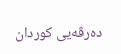دەرڤەیی کوردان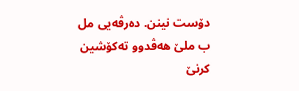دۆست نینن. دەرڤەیی مل ب ملێ ھەڤدوو تەکۆشین کرنێ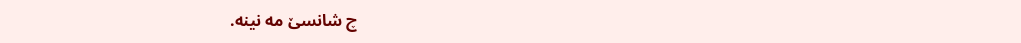چ شانسێ مە نینە.